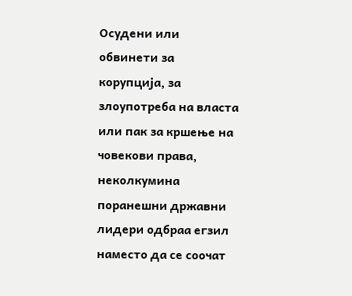Осудени или обвинети за корупција, за злоупотреба на власта или пак за кршење на човекови права, неколкумина поранешни државни лидери одбраа егзил наместо да се соочат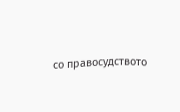со правосудството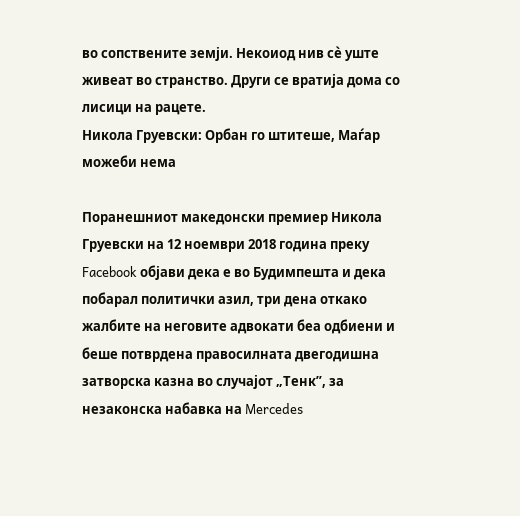во сопствените земји. Некоиод нив сè уште живеат во странство. Други се вратија дома со лисици на рацете.
Никола Груевски: Орбан го штитеше, Маѓар можеби нема

Поранешниот македонски премиер Никола Груевски на 12 ноември 2018 година преку Facebook објави дека е во Будимпешта и дека побарал политички азил, три дена откако жалбите на неговите адвокати беа одбиени и беше потврдена правосилната двегодишна затворска казна во случајот „Тенк”, за незаконска набавка на Mercedes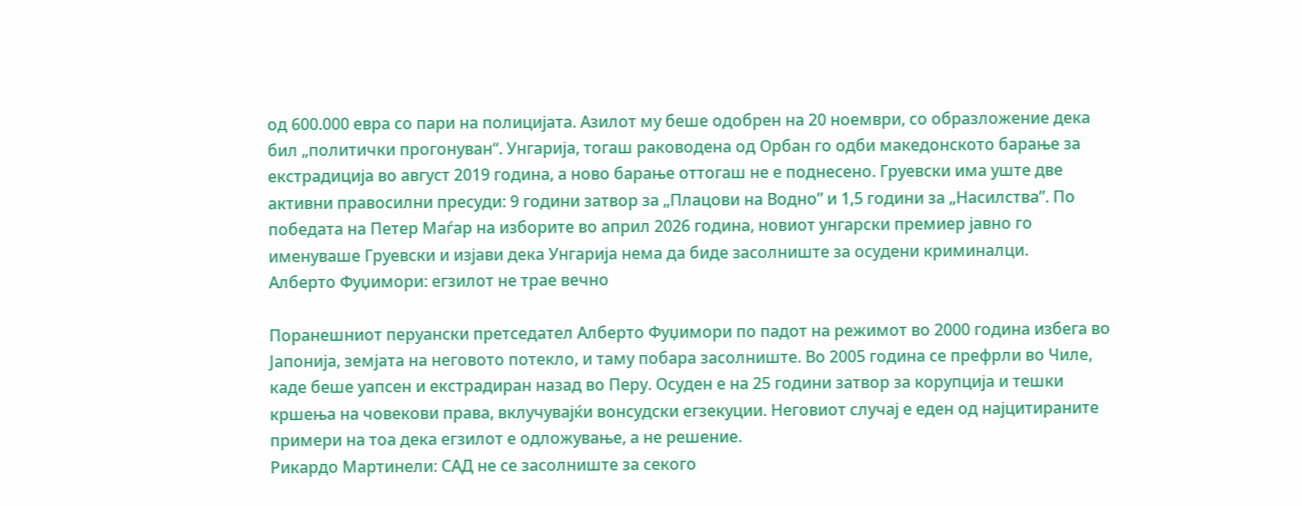од 600.000 евра со пари на полицијата. Азилот му беше одобрен на 20 ноември, со образложение дека бил „политички прогонуван“. Унгарија, тогаш раководена од Орбан го одби македонското барање за екстрадиција во август 2019 година, а ново барање оттогаш не е поднесено. Груевски има уште две активни правосилни пресуди: 9 години затвор за „Плацови на Водно” и 1,5 години за „Насилства”. По победата на Петер Маѓар на изборите во април 2026 година, новиот унгарски премиер јавно го именуваше Груевски и изјави дека Унгарија нема да биде засолниште за осудени криминалци.
Алберто Фуџимори: егзилот не трае вечно

Поранешниот перуански претседател Алберто Фуџимори по падот на режимот во 2000 година избега во Јапонија, земјата на неговото потекло, и таму побара засолниште. Во 2005 година се префрли во Чиле, каде беше уапсен и екстрадиран назад во Перу. Осуден е на 25 години затвор за корупција и тешки кршења на човекови права, вклучувајќи вонсудски егзекуции. Неговиот случај е еден од најцитираните примери на тоа дека егзилот е одложување, а не решение.
Рикардо Мартинели: САД не се засолниште за секого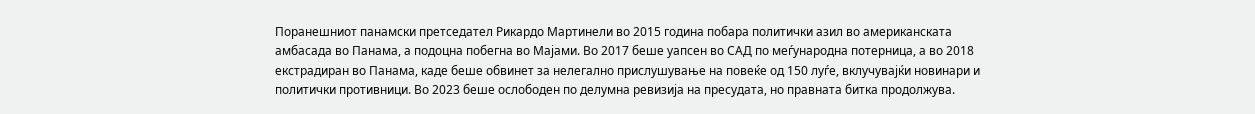Поранешниот панамски претседател Рикардо Мартинели во 2015 година побара политички азил во американската амбасада во Панама, а подоцна побегна во Мајами. Во 2017 беше уапсен во САД по меѓународна потерница, а во 2018 екстрадиран во Панама, каде беше обвинет за нелегално прислушување на повеќе од 150 луѓе, вклучувајќи новинари и политички противници. Во 2023 беше ослободен по делумна ревизија на пресудата, но правната битка продолжува.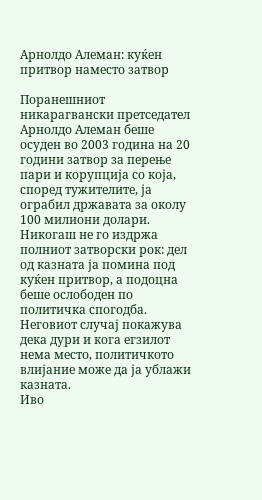Арнолдо Алеман: куќен притвор наместо затвор

Поранешниот никарагвански претседател Арнолдо Алеман беше осуден во 2003 година на 20 години затвор за перење пари и корупција со која, според тужителите, ја ограбил државата за околу 100 милиони долари. Никогаш не го издржа полниот затворски рок: дел од казната ја помина под куќен притвор, а подоцна беше ослободен по политичка спогодба. Неговиот случај покажува дека дури и кога егзилот нема место, политичкото влијание може да ја ублажи казната.
Иво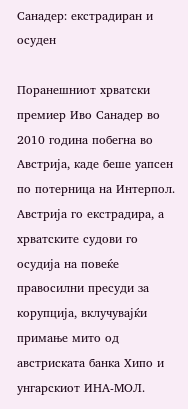Санадер: екстрадиран и осуден

Поранешниот хрватски премиер Иво Санадер во 2010 година побегна во Австрија, каде беше уапсен по потерница на Интерпол. Австрија го екстрадира, а хрватските судови го осудија на повеќе правосилни пресуди за корупција, вклучувајќи примање мито од австриската банка Хипо и унгарскиот ИНА-МОЛ.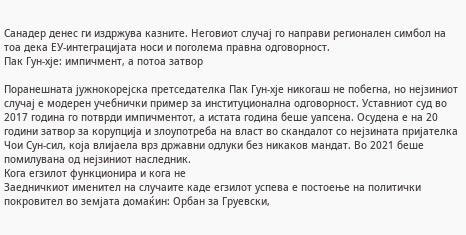Санадер денес ги издржува казните. Неговиот случај го направи регионален симбол на тоа дека ЕУ-интеграцијата носи и поголема правна одговорност.
Пак Гун-хје: импичмент, а потоа затвор

Поранешната јужнокорејска претседателка Пак Гун-хје никогаш не побегна, но нејзиниот случај е модерен учебнички пример за институционална одговорност. Уставниот суд во 2017 година го потврди импичментот, а истата година беше уапсена. Осудена е на 20 години затвор за корупција и злоупотреба на власт во скандалот со нејзината пријателка Чои Сун-сил, која влијаела врз државни одлуки без никаков мандат. Во 2021 беше помилувана од нејзиниот наследник.
Кога егзилот функционира и кога не
Заедничкиот именител на случаите каде егзилот успева е постоење на политички покровител во земјата домаќин: Орбан за Груевски,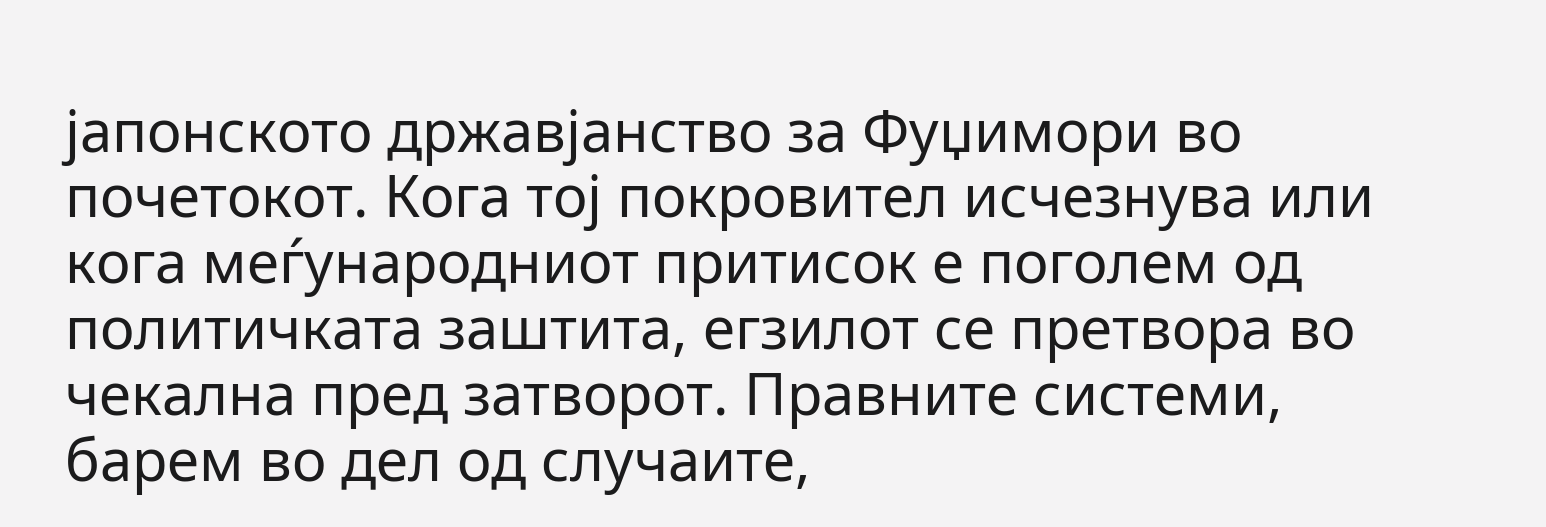јапонското државјанство за Фуџимори во почетокот. Кога тој покровител исчезнува или кога меѓународниот притисок е поголем од политичката заштита, егзилот се претвора во чекална пред затворот. Правните системи, барем во дел од случаите,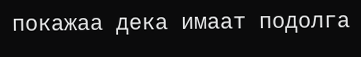покажаа дека имаат подолга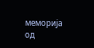меморија од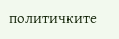политичките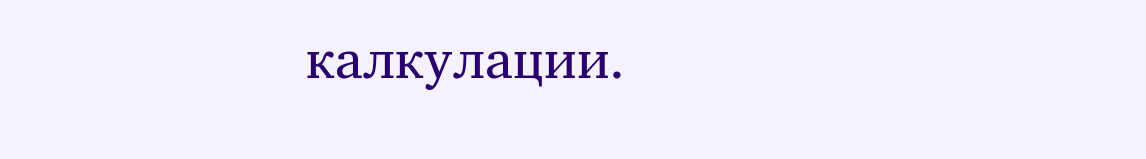калкулации.